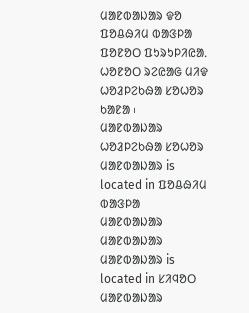ᱢᱟᱱᱵᱟᱡᱟᱨ ᱫᱚ ᱯᱚᱪᱷᱤᱢ ᱵᱟᱝᱞᱟ ᱯᱚᱱᱚᱛ ᱯᱩᱨᱩᱞᱤᱭᱟᱹ ᱦᱚᱱᱚᱛ ᱨᱮᱭᱟᱜ ᱢᱤᱫ ᱦᱚᱲᱞᱮᱠᱷᱟ ᱥᱚᱦᱚᱨ ᱠᱟᱱᱟ ᱾
ᱢᱟᱱᱵᱟᱡᱟᱨ
ᱦᱚᱲᱞᱮᱠᱷᱟ ᱥᱚᱦᱚᱨ
ᱢᱟᱱᱵᱟᱡᱟᱨ is located in ᱯᱚᱪᱷᱤᱢ ᱵᱟᱝᱞᱟ
ᱢᱟᱱᱵᱟᱡᱟᱨ
ᱢᱟᱱᱵᱟᱡᱟᱨ
ᱢᱟᱱᱵᱟᱡᱟᱨ is located in ᱥᱤᱧᱚᱛ
ᱢᱟᱱᱵᱟᱡᱟᱨ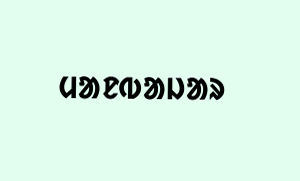ᱢᱟᱱᱵᱟᱡᱟᱨ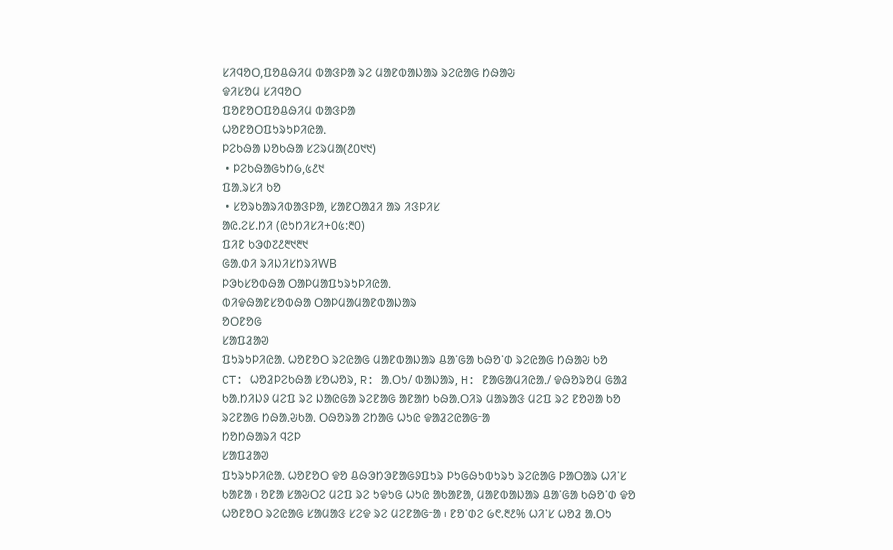ᱥᱤᱧᱚᱛ,ᱯᱚᱪᱷᱤᱢ ᱵᱟᱝᱞᱟ ᱨᱮ ᱢᱟᱱᱵᱟᱡᱟᱨ ᱨᱮᱭᱟᱜ ᱴᱷᱟᱶ
ᱫᱤᱥᱚᱢ ᱥᱤᱧᱚᱛ
ᱯᱚᱱᱚᱛᱯᱚᱪᱷᱤᱢ ᱵᱟᱝᱞᱟ
ᱦᱚᱱᱚᱛᱯᱩᱨᱩᱞᱤᱭᱟᱹ
ᱞᱮᱠᱷᱟ ᱡᱚᱠᱷᱟ ᱥᱮᱨᱢᱟ(᱒᱐᱑᱑)
 • ᱞᱮᱠᱷᱟᱜᱩᱴ᱙,᱕᱒᱑
ᱯᱟᱹᱨᱥᱤ ᱠᱚ
 • ᱥᱚᱨᱠᱟᱨᱤᱵᱟᱝᱞᱟ, ᱥᱟᱱᱛᱟᱲᱤ ᱟᱨ ᱤᱝᱞᱤᱥ
ᱟᱭ.ᱮᱥ.ᱴᱤ (ᱭᱩᱴᱤᱥᱤ+᱐᱕:᱓᱐)
ᱯᱤᱱ ᱠᱳᱰ᱗᱒᱓᱑᱓᱑
ᱜᱟᱹᱰᱤ ᱨᱤᱡᱤᱥᱴᱨᱤWB
ᱞᱳᱠᱥᱚᱵᱷᱟ ᱛᱟᱞᱢᱟᱯᱩᱨᱩᱞᱤᱭᱟᱹ
ᱵᱤᱫᱷᱟᱱᱥᱚᱵᱷᱟ ᱛᱟᱞᱢᱟᱢᱟᱱᱵᱟᱡᱟᱨ
ᱚᱛᱱᱚᱜ
ᱥᱟᱯᱲᱟᱣ
ᱯᱩᱨᱩᱞᱤᱭᱟᱹ ᱦᱚᱱᱚᱛ ᱨᱮᱭᱟᱜ ᱢᱟᱱᱵᱟᱡᱟᱨ ᱪᱟᱸᱜᱟ ᱠᱷᱚᱸᱰ ᱨᱮᱭᱟᱜ ᱴᱷᱟᱶ ᱠᱚ
CT: ᱦᱚᱲᱞᱮᱠᱷᱟ ᱥᱚᱦᱚᱨ, R: ᱟᱹᱛᱩ/ ᱵᱟᱡᱟᱨ, H: ᱱᱟᱜᱟᱢᱤᱭᱟᱹ/ ᱫᱷᱚᱨᱚᱢ ᱜᱟᱲ
ᱠᱟᱹᱴᱤᱡᱽ ᱢᱮᱯ ᱨᱮ ᱡᱟᱭᱜᱟ ᱨᱮᱱᱟᱜ ᱟᱱᱟᱴ ᱠᱷᱟᱹᱛᱤᱨ ᱢᱟᱨᱟᱝ ᱢᱮᱯ ᱨᱮ ᱱᱚᱣᱟ ᱠᱚ ᱨᱮᱱᱟᱜ ᱴᱷᱟᱹᱶᱠᱟᱹ ᱛᱷᱚᱨᱟ ᱮᱴᱟᱜ ᱦᱩᱭ ᱫᱟᱲᱮᱭᱟᱜᱼᱟ
ᱴᱚᱴᱷᱟᱨᱤ ᱧᱮᱞ
ᱥᱟᱯᱲᱟᱣ
ᱯᱩᱨᱩᱞᱤᱭᱟᱹ ᱦᱚᱱᱚᱛ ᱫᱚ ᱪᱷᱳᱴᱳᱱᱟᱜᱽᱯᱩᱨ ᱞᱩᱜᱷᱩᱵᱩᱨᱩ ᱨᱮᱭᱟᱜ ᱞᱟᱛᱟᱨ ᱦᱤᱸᱥ ᱠᱟᱱᱟ ᱾ ᱚᱱᱟ ᱥᱟᱶᱛᱮ ᱢᱮᱯ ᱨᱮ ᱩᱫᱩᱜ ᱦᱩᱭ ᱟᱠᱟᱱᱟ, ᱢᱟᱱᱵᱟᱡᱟᱨ ᱪᱟᱸᱜᱟ ᱠᱷᱚᱸᱰ ᱫᱚ ᱦᱚᱱᱚᱛ ᱨᱮᱭᱟᱜ ᱥᱟᱢᱟᱝ ᱥᱮᱫ ᱨᱮ ᱢᱮᱱᱟᱜᱼᱟ ᱾ ᱱᱚᱸᱰᱮ ᱙᱖.᱓᱒% ᱦᱤᱸᱥ ᱦᱚᱲ ᱟᱹᱛᱩ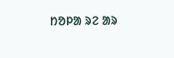ᱴᱚᱞᱟ ᱨᱮ ᱟᱨ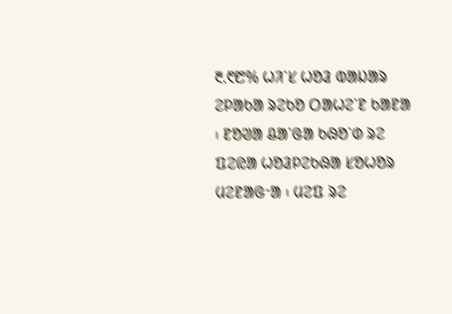᱓.᱖᱘% ᱦᱤᱸᱥ ᱦᱚᱲ ᱵᱟᱡᱟᱨ ᱮᱞᱟᱠᱟ ᱨᱮᱠᱚ ᱛᱟᱦᱮᱸᱱ ᱠᱟᱱᱟ ᱾ ᱱᱚᱣᱟ ᱪᱟᱸᱜᱟ ᱠᱷᱚᱸᱰ ᱨᱮ ᱯᱮᱭᱟ ᱦᱚᱲᱞᱮᱠᱷᱟ ᱥᱚᱦᱚᱨ ᱢᱮᱱᱟᱜᱼᱟ ᱾ ᱢᱮᱯ ᱨᱮ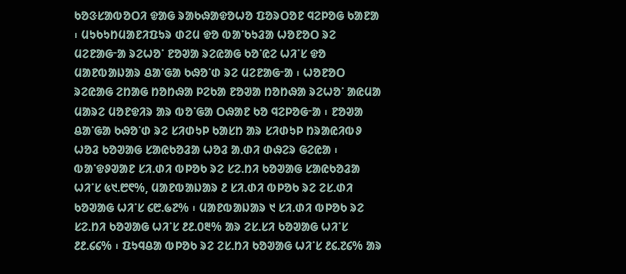ᱠᱚᱝᱥᱟᱵᱚᱛᱤ ᱫᱟᱜ ᱨᱟᱠᱷᱟᱫᱚᱦᱚ ᱯᱚᱨᱛᱚᱱ ᱧᱮᱞᱚᱜ ᱠᱟᱱᱟ ᱾ ᱢᱩᱠᱩᱴᱢᱟᱱᱤᱯᱩᱨ ᱰᱮᱢ ᱫᱚ ᱵᱟᱸᱠᱩᱲᱟ ᱦᱚᱱᱚᱛ ᱨᱮ ᱢᱮᱱᱟᱜᱼᱟ ᱨᱮᱦᱚᱸ ᱱᱚᱣᱟ ᱨᱮᱭᱟᱜ ᱠᱚᱸᱭᱮ ᱦᱤᱸᱥ ᱫᱚ ᱢᱟᱱᱵᱟᱡᱟᱨ ᱪᱟᱸᱜᱟ ᱠᱷᱚᱸᱰ ᱨᱮ ᱢᱮᱱᱟᱜᱼᱟ ᱾ ᱦᱚᱱᱚᱛ ᱨᱮᱭᱟᱜ ᱮᱴᱟᱜ ᱴᱚᱴᱷᱟ ᱞᱮᱠᱟ ᱱᱚᱣᱟ ᱴᱚᱴᱷᱟ ᱨᱮᱦᱚᱸ ᱟᱭᱢᱟ ᱢᱟᱨᱮ ᱢᱚᱱᱫᱤᱨ ᱟᱨ ᱵᱚᱸᱜᱟ ᱛᱷᱟᱱ ᱠᱚ ᱧᱮᱞᱚᱜᱼᱟ ᱾ ᱱᱚᱣᱟ ᱪᱟᱸᱜᱟ ᱠᱷᱚᱸᱰ ᱨᱮ ᱥᱤᱰᱩᱞ ᱠᱟᱥᱴ ᱟᱨ ᱥᱤᱰᱩᱞ ᱴᱨᱟᱭᱤᱵᱽ ᱦᱚᱲ ᱠᱚᱣᱟᱜ ᱥᱟᱭᱠᱚᱲᱟ ᱦᱚᱲ ᱟᱹᱰᱤ ᱰᱷᱮᱨ ᱜᱮᱭᱟ ᱾ ᱵᱟᱸᱫᱽᱣᱟᱱ ᱥᱤ.ᱰᱤ ᱵᱞᱚᱠ ᱨᱮ ᱥᱮ.ᱴᱤ ᱠᱚᱣᱟᱜ ᱥᱟᱭᱠᱚᱲᱟ ᱦᱤᱸᱥ ᱕᱑.᱘᱖%, ᱢᱟᱱᱵᱟᱡᱟᱨ ᱒ ᱥᱤ.ᱰᱤ ᱵᱞᱚᱠ ᱨᱮ ᱮᱥ.ᱰᱤ ᱠᱚᱣᱟᱜ ᱦᱤᱸᱥ ᱔᱘.᱙᱗% ᱾ ᱢᱟᱱᱵᱟᱡᱟᱨ ᱑ ᱥᱤ.ᱰᱤ ᱵᱞᱚᱠ ᱨᱮ ᱥᱮ.ᱴᱤ ᱠᱚᱣᱟᱜ ᱦᱤᱸᱥ ᱒᱒.᱐᱓% ᱟᱨ ᱮᱥ.ᱥᱤ ᱠᱚᱣᱟᱜ ᱦᱤᱸᱥ ᱒᱒.᱔᱔% ᱾ ᱯᱩᱧᱪᱟ ᱵᱞᱚᱠ ᱨᱮ ᱮᱥ.ᱴᱤ ᱠᱚᱣᱟᱜ ᱦᱤᱸᱥ ᱒᱔.᱗᱔% ᱟᱨ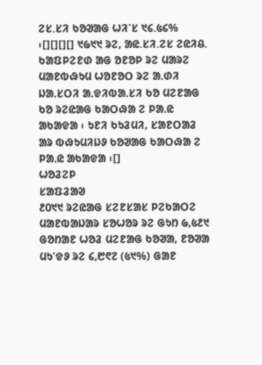ᱮᱥ.ᱥᱤ ᱠᱚᱣᱟᱜ ᱦᱤᱸᱥ ᱑᱔.᱕᱔% ᱾[][][][] ᱑᱙᱑᱑ ᱨᱮ, ᱟᱭ.ᱥᱤ.ᱮᱥ ᱮᱭᱤᱪ. ᱠᱟᱯᱞᱮᱱᱰ ᱟᱜ ᱚᱱᱚᱞ ᱨᱮ ᱢᱟᱨᱮ ᱢᱟᱱᱵᱷᱩᱢ ᱦᱚᱱᱚᱛ ᱨᱮ ᱟᱹᱰᱤ ᱡᱟᱹᱥᱛᱤ ᱟᱹᱫᱤᱵᱟᱹᱥᱤ ᱠᱚ ᱢᱮᱱᱟᱜ ᱠᱚ ᱨᱮᱭᱟᱜ ᱠᱟᱛᱷᱟ ᱮ ᱞᱟᱹᱭ ᱟᱠᱟᱫᱟ ᱾ ᱩᱱᱤ ᱠᱩᱲᱢᱤ, ᱥᱟᱱᱛᱟᱲ ᱟᱨ ᱵᱷᱩᱢᱤᱡᱽ ᱠᱚᱣᱟᱜ ᱠᱟᱛᱷᱟ ᱮ ᱞᱟᱹᱭ ᱟᱠᱟᱫᱟ ᱾[]
ᱦᱚᱲᱮᱞ
ᱥᱟᱯᱲᱟᱣ
᱒᱐᱑᱑ ᱨᱮᱭᱟᱜ ᱥᱮᱱᱥᱟᱥ ᱞᱮᱠᱟᱛᱮ ᱢᱟᱱᱵᱟᱡᱟᱨ ᱥᱚᱦᱚᱨ ᱨᱮ ᱜᱩᱴ ᱙,᱕᱒᱑ ᱜᱚᱴᱟᱱ ᱦᱚᱲ ᱢᱮᱱᱟᱜ ᱠᱚᱣᱟ, ᱱᱚᱣᱟ ᱢᱩᱸᱫᱽ ᱨᱮ ᱔,᱘᱖᱗ (᱕᱑%) ᱜᱟᱱ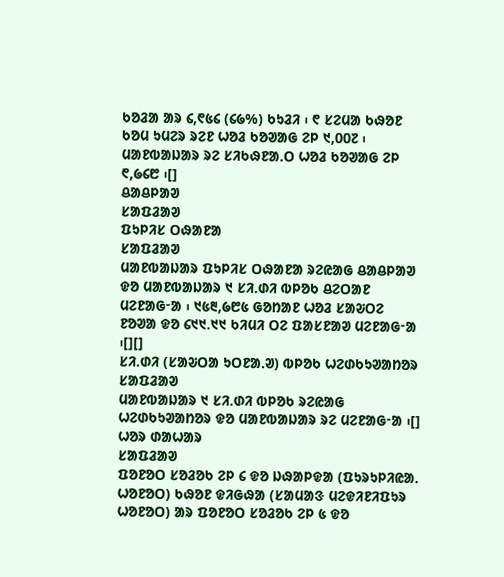ᱠᱚᱲᱟ ᱟᱨ ᱔,᱖᱕᱔ (᱔᱙%) ᱠᱩᱲᱤ ᱾ ᱖ ᱥᱮᱢᱟ ᱠᱷᱚᱱ ᱠᱚᱢ ᱩᱢᱮᱨ ᱨᱮᱱ ᱦᱚᱲ ᱠᱚᱣᱟᱜ ᱮᱞ ᱑,᱐᱐᱗ ᱾ ᱢᱟᱱᱵᱟᱡᱟᱨ ᱨᱮ ᱥᱤᱠᱷᱱᱟᱹᱛ ᱦᱚᱲ ᱠᱚᱣᱟᱜ ᱮᱞ ᱖,᱙᱔᱘ ᱾[]
ᱪᱟᱪᱞᱟᱣ
ᱥᱟᱯᱲᱟᱣ
ᱯᱩᱞᱤᱥ ᱛᱷᱟᱱᱟ
ᱥᱟᱯᱲᱟᱣ
ᱢᱟᱱᱵᱟᱡᱟᱨ ᱯᱩᱞᱤᱥ ᱛᱷᱟᱱᱟ ᱨᱮᱭᱟᱜ ᱪᱟᱪᱞᱟᱣ ᱫᱚ ᱢᱟᱱᱵᱟᱡᱟᱨ ᱑ ᱥᱤ.ᱰᱤ ᱵᱞᱚᱠ ᱪᱮᱛᱟᱱ ᱢᱮᱱᱟᱜᱼᱟ ᱾ ᱑᱕᱓,᱙᱘᱕ ᱜᱚᱴᱟᱱ ᱦᱚᱲ ᱥᱟᱶᱛᱮ ᱱᱚᱣᱟ ᱫᱚ ᱔᱑᱑.᱑᱑ ᱠᱤᱢᱤ ᱛᱮ ᱯᱟᱥᱱᱟᱣ ᱢᱮᱱᱟᱜᱼᱟ ᱾[][]
ᱥᱤ.ᱰᱤ (ᱥᱟᱶᱛᱟ ᱩᱛᱱᱟᱹᱣ) ᱵᱞᱚᱠ ᱦᱮᱰᱠᱩᱣᱟᱴᱚᱨ
ᱥᱟᱯᱲᱟᱣ
ᱢᱟᱱᱵᱟᱡᱟᱨ ᱑ ᱥᱤ.ᱰᱤ ᱵᱞᱚᱠ ᱨᱮᱭᱟᱜ ᱦᱮᱰᱠᱩᱣᱟᱴᱚᱨ ᱫᱚ ᱢᱟᱱᱵᱟᱡᱟᱨ ᱨᱮ ᱢᱮᱱᱟᱜᱼᱟ ᱾[]
ᱦᱚᱨ ᱰᱟᱦᱟᱨ
ᱥᱟᱯᱲᱟᱣ
ᱯᱚᱱᱚᱛ ᱥᱚᱲᱚᱠ ᱮᱞ ᱔ ᱫᱚ ᱡᱷᱟᱞᱫᱟ (ᱯᱩᱨᱩᱞᱤᱭᱟᱹ ᱦᱚᱱᱚᱛ) ᱠᱷᱚᱱ ᱫᱤᱜᱷᱟ (ᱥᱟᱢᱟᱝ ᱢᱮᱫᱤᱱᱤᱯᱩᱨ ᱦᱚᱱᱚᱛ) ᱟᱨ ᱯᱚᱱᱚᱛ ᱥᱚᱲᱚᱠ ᱮᱞ ᱕ ᱫᱚ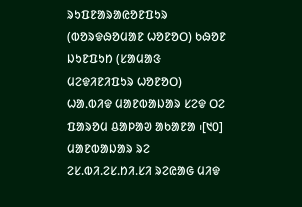ᱨᱩᱯᱱᱟᱨᱟᱭᱚᱱᱯᱩᱨ (ᱵᱚᱨᱫᱷᱚᱢᱟᱱ ᱦᱚᱱᱚᱛ) ᱠᱷᱚᱱ ᱡᱩᱱᱯᱩᱴ (ᱥᱟᱢᱟᱝ ᱢᱮᱫᱤᱱᱤᱯᱩᱨ ᱦᱚᱱᱚᱛ) ᱦᱟᱹᱵᱤᱫ ᱢᱟᱱᱵᱟᱡᱟᱨ ᱥᱮᱫ ᱛᱮ ᱯᱟᱨᱚᱢ ᱪᱟᱞᱟᱣ ᱟᱠᱟᱱᱟ ᱾[᱑᱐] ᱢᱟᱱᱵᱟᱡᱟᱨ ᱨᱮ ᱮᱥ.ᱵᱤ.ᱮᱥ.ᱴᱤ.ᱥᱤ ᱨᱮᱭᱟᱜ ᱢᱤᱫ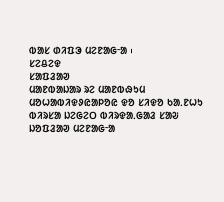ᱵᱟᱥ ᱰᱤᱯᱳ ᱢᱮᱱᱟᱜᱼᱟ ᱾
ᱥᱮᱪᱮᱫ
ᱥᱟᱯᱲᱟᱣ
ᱢᱟᱱᱵᱟᱡᱟᱨ ᱨᱮ ᱢᱟᱱᱵᱷᱩᱢ ᱢᱚᱦᱟᱵᱤᱫᱽᱭᱟᱞᱚᱭ ᱫᱚ ᱥᱤᱫᱚ ᱠᱟᱹᱱᱦᱩ ᱵᱤᱨᱥᱟ ᱡᱮᱜᱮᱛ ᱵᱤᱨᱫᱟᱹᱜᱟᱲ ᱥᱟᱶ ᱡᱚᱯᱲᱟᱣ ᱢᱮᱱᱟᱜᱼᱟ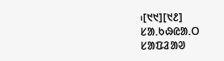᱾[᱑᱑][᱑᱒]
ᱥᱟ.ᱠᱷᱭᱟ.ᱛ
ᱥᱟᱯᱲᱟᱣ